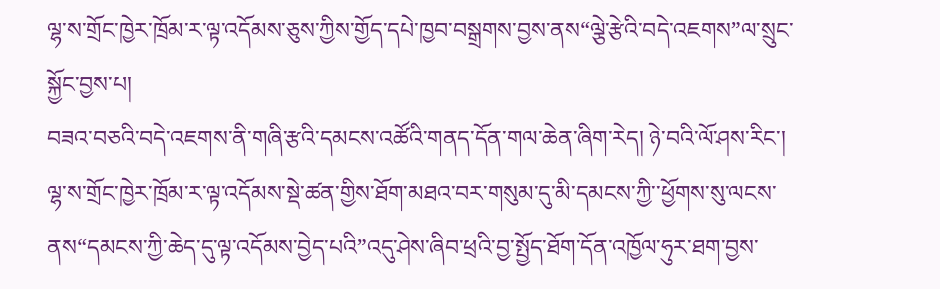ལྷ་ས་གྲོང་ཁྱེར་ཁྲོམ་ར་ལྟ་འདོམས་ཅུས་ཀྱིས་གྱོད་དཔེ་ཁྱབ་བསྒྲགས་བྱས་ནས“ལྕེ་རྩེའི་བདེ་འཇགས”ལ་སྲུང་སྐྱོང་བྱས་པ།
བཟའ་བཅའི་བདེ་འཇགས་ནི་གཞི་རྩའི་དམངས་འཚོའི་གནད་དོན་གལ་ཆེན་ཞིག་རེད། ཉེ་བའི་ལོ་ཤས་རིང་། ལྷ་ས་གྲོང་ཁྱེར་ཁྲོམ་ར་ལྟ་འདོམས་སྡེ་ཚན་གྱིས་ཐོག་མཐའ་བར་གསུམ་དུ་མི་དམངས་ཀྱི་་ཕྱོགས་སུ་ལངས་ནས“དམངས་ཀྱི་ཆེད་དུ་ལྟ་འདོམས་བྱེད་པའི”འདུ་ཤེས་ཞིབ་ཕྲའི་བྱ་སྤྱོད་ཐོག་དོན་འཁྱོལ་ཧུར་ཐག་བྱས་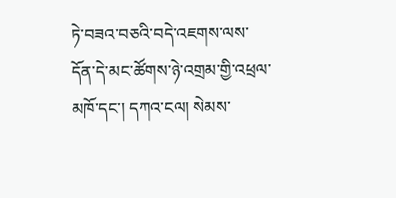ཏེ་བཟའ་བཅའི་བདེ་འཇགས་ལས་དོན་དེ་མང་ཚོགས་ཉེ་འགྲམ་གྱི་འཕྲལ་མཁོ་དང་། དཀའ་ངལ། སེམས་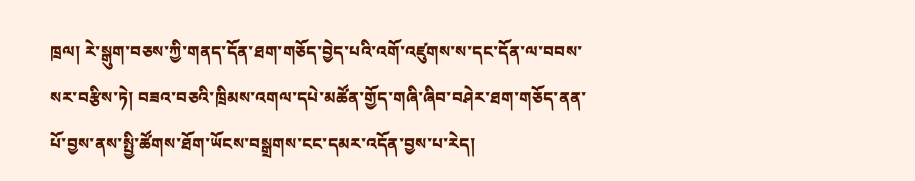ཁྲལ། རེ་སྒུག་བཅས་ཀྱི་གནད་དོན་ཐག་གཅོད་བྱེད་པའི་འགོ་འཛུགས་ས་དང་དོན་ལ་བབས་སར་བརྩིས་ཏེ། བཟའ་བཅའི་ཁྲིམས་འགལ་དཔེ་མཚོན་གྱོད་གཞི་ཞིབ་བཤེར་ཐག་གཅོད་ནན་པོ་བྱས་ནས་སྤྱི་ཚོགས་ཐོག་ཡོངས་བསྒྲགས་ངང་དམར་འདོན་བྱས་པ་རེད།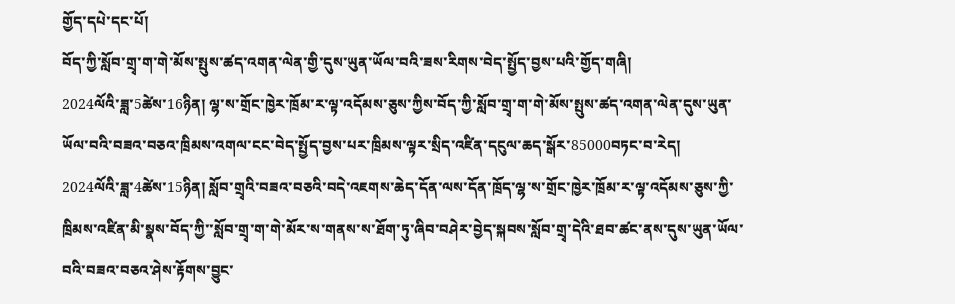གྱོད་དཔེ་དང་པོ།
བོད་ཀྱི་སློབ་གྲྭ་ག་གེ་མོས་སྤུས་ཚད་འགན་ལེན་གྱི་དུས་ཡུན་ཡོལ་བའི་ཟས་རིགས་བེད་སྤྱོད་བྱས་པའི་གྱོད་གཞི།
2024ལོའི་ཟླ་5ཚེས་16ཉིན། ལྷ་ས་གྲོང་ཁྱེར་ཁྲོམ་ར་ལྟ་འདོམས་ཅུས་ཀྱིས་བོད་ཀྱི་སློབ་གྲྭ་ག་གེ་མོས་སྤུས་ཚད་འགན་ལེན་དུས་ཡུན་ཡོལ་བའི་བཟའ་བཅའ་ཁྲིམས་འགལ་ངང་བེད་སྤྱོད་བྱས་པར་ཁྲིམས་ལྟར་སྲིད་འཛིན་དངུལ་ཆད་སྒོར་85000བཏང་བ་རེད།
2024ལོའི་ཟླ་4ཚེས་15ཉིན། སློབ་གྲྭའི་བཟའ་བཅའི་བདེ་འཇགས་ཆེད་དོན་ལས་དོན་ཁྲོད་ལྷ་ས་གྲོང་ཁྱེར་ཁྲོམ་ར་ལྟ་འདོམས་ཅུས་ཀྱི་ཁྲིམས་འཛིན་མི་སྣས་བོད་ཀྱི་་སློབ་གྲྭ་ག་གེ་མོར་ས་གནས་ས་ཐོག་ཏུ་ཞིབ་བཤེར་བྱེད་སྐབས་སློབ་གྲྭ་དེའི་ཐབ་ཚང་ནས་དུས་ཡུན་ཡོལ་བའི་བཟའ་བཅའ་ཤེས་རྟོགས་བྱུང་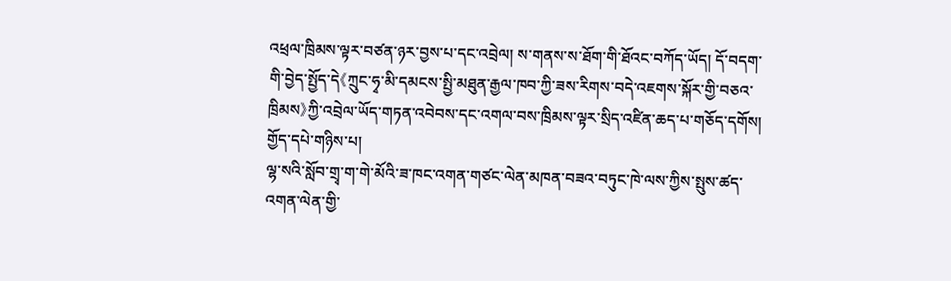འཕྲལ་ཁྲིམས་ལྟར་བཙན་ཉར་བྱས་པ་དང་འབྲེལ། ས་གནས་ས་ཐོག་གི་ཐོའང་བཀོད་ཡོད། དོ་བདག་གི་བྱེད་སྤྱོད་དེ《ཀྲུང་ཧྭ་མི་དམངས་སྤྱི་མཐུན་རྒྱལ་ཁབ་ཀྱི་ཟས་རིགས་བདེ་འཇགས་སྐོར་གྱི་བཅའ་ཁྲིམས》ཀྱི་འབྲེལ་ཡོད་གཏན་འབེབས་དང་འགལ་བས་ཁྲིམས་ལྟར་སྲིད་འཛིན་ཆད་པ་གཅོད་དགོས།
གྱོད་དཔེ་གཉིས་པ།
ལྷ་སའི་སློབ་གྲྭ་ག་གེ་མོའི་ཟ་ཁང་འགན་གཙང་ལེན་མཁན་བཟའ་བཏུང་ཁེ་ལས་ཀྱིས་སྤུས་ཚད་འགན་ལེན་གྱི་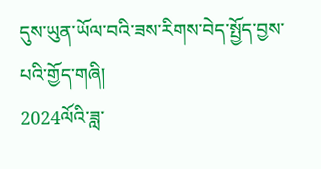དུས་ཡུན་ཡོལ་བའི་ཟས་རིགས་བེད་སྤྱོད་བྱས་པའི་གྱོད་གཞི།
2024ལོའི་ཟླ་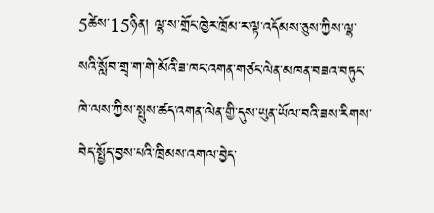5ཚེས་15ཉིན། ལྷ་ས་གྲོང་ཁྱེར་ཁྲོམ་ར་ལྟ་འདོམས་ཅུས་ཀྱིས་ལྷ་སའི་སློབ་གྲྭ་ག་གེ་མོའི་ཟ་ཁང་འགན་གཙང་ལེན་མཁན་བཟའ་བཏུང་ཁེ་ལས་ཀྱིས་སྤུས་ཚད་འགན་ལེན་གྱི་དུས་ཡུན་ཡོལ་བའི་ཟས་རིགས་བེད་སྤྱོད་བྱས་པའི་ཁྲིམས་འགལ་བྱེད་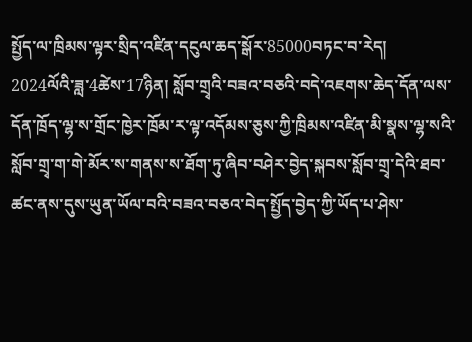སྤྱོད་ལ་ཁྲིམས་ལྟར་སྲིད་འཛིན་དངུལ་ཆད་སྒོར་85000བཏང་བ་རེད།
2024ལོའི་ཟླ་4ཚེས་17ཉིན། སློབ་གྲྭའི་བཟའ་བཅའི་བདེ་འཇགས་ཆེད་དོན་ལས་དོན་ཁྲོད་ལྷ་ས་གྲོང་ཁྱེར་ཁྲོམ་ར་ལྟ་འདོམས་ཅུས་ཀྱི་ཁྲིམས་འཛིན་མི་སྣས་ལྷ་སའི་སློབ་གྲྭ་ག་གེ་མོར་ས་གནས་ས་ཐོག་ཏུ་ཞིབ་བཤེར་བྱེད་སྐབས་སློབ་གྲྭ་དེའི་ཐབ་ཚང་ནས་དུས་ཡུན་ཡོལ་བའི་བཟའ་བཅའ་བེད་སྤྱོད་བྱེད་ཀྱི་ཡོད་པ་ཤེས་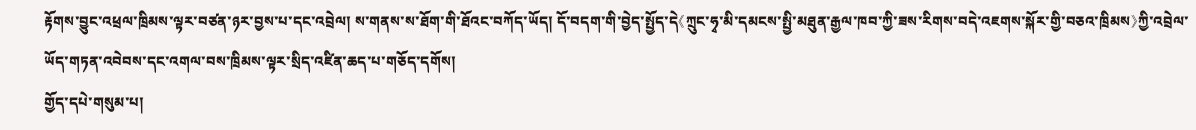རྟོགས་བྱུང་འཕྲལ་ཁྲིམས་ལྟར་བཙན་ཉར་བྱས་པ་དང་འབྲེལ། ས་གནས་ས་ཐོག་གི་ཐོའང་བཀོད་ཡོད། དོ་བདག་གི་བྱེད་སྤྱོད་དེ《ཀྲུང་ཧྭ་མི་དམངས་སྤྱི་མཐུན་རྒྱལ་ཁབ་ཀྱི་ཟས་རིགས་བདེ་འཇགས་སྐོར་གྱི་བཅའ་ཁྲིམས》ཀྱི་འབྲེལ་ཡོད་གཏན་འབེབས་དང་འགལ་བས་ཁྲིམས་ལྟར་སྲིད་འཛིན་ཆད་པ་གཅོད་དགོས།
གྱོད་དཔེ་གསུམ་པ།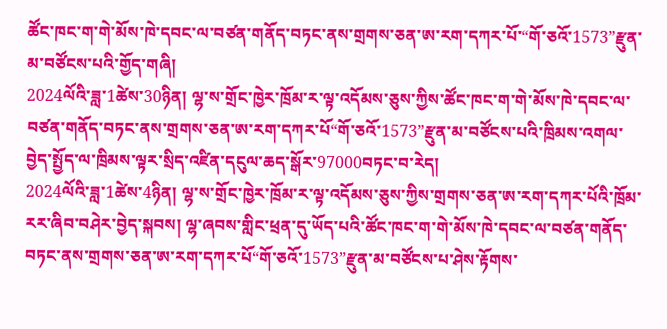ཚོང་ཁང་ག་གེ་མོས་ཁེ་དབང་ལ་བཙན་གནོད་བཏང་ནས་གྲགས་ཅན་ཨ་རག་དཀར་པོ་“གོ་ཅའོ་1573”རྫུན་མ་བཙོངས་པའི་གྱོད་གཞི།
2024ལོའི་ཟླ་1ཚེས་30ཉིན། ལྷ་ས་གྲོང་ཁྱེར་ཁྲོམ་ར་ལྟ་འདོམས་ཅུས་ཀྱིས་ཚོང་ཁང་ག་གེ་མོས་ཁེ་དབང་ལ་བཙན་གནོད་བཏང་ནས་གྲགས་ཅན་ཨ་རག་དཀར་པོ“གོ་ཅའོ་1573”རྫུན་མ་བཙོངས་པའི་ཁྲིམས་འགལ་བྱེད་སྤྱོད་ལ་ཁྲིམས་ལྟར་སྲིད་འཛིན་དངུལ་ཆད་སྒོར་97000བཏང་བ་རེད།
2024ལོའི་ཟླ་1ཚེས་4ཉིན། ལྷ་ས་གྲོང་ཁྱེར་ཁྲོམ་ར་ལྟ་འདོམས་ཅུས་ཀྱིས་གྲགས་ཅན་ཨ་རག་དཀར་པོའི་ཁྲོམ་རར་ཞིབ་བཤེར་བྱེད་སྐབས། ལྷ་ཞབས་གླིང་ཕྲན་དུ་ཡོད་པའི་ཚོང་ཁང་ག་གེ་མོས་ཁེ་དབང་ལ་བཙན་གནོད་བཏང་ནས་གྲགས་ཅན་ཨ་རག་དཀར་པོ“གོ་ཅའོ་1573”རྫུན་མ་བཙོངས་པ་ཤེས་རྟོགས་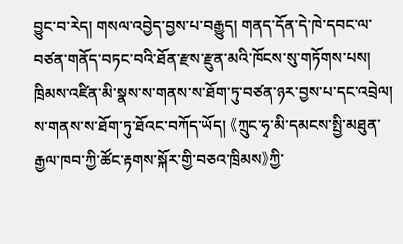བྱུང་བ་རེད། གསལ་འབྱེད་བྱས་པ་བརྒྱུད། གནད་དོན་དེ་ཁེ་དབང་ལ་བཙན་གནོད་བཏང་བའི་ཐོན་རྫས་རྫུན་མའི་ཁོངས་སུ་གཏོགས་པས། ཁྲིམས་འཛིན་མི་སྣས་ས་གནས་ས་ཐོག་ཏུ་བཙན་ཉར་བྱས་པ་དང་འབྲེལ། ས་གནས་ས་ཐོག་ཏུ་ཐོའང་བཀོད་ཡོད། 《ཀྲུང་ཧྭ་མི་དམངས་སྤྱི་མཐུན་རྒྱལ་ཁབ་ཀྱི་ཚོང་རྟགས་སྐོར་གྱི་བཅའ་ཁྲིམས》ཀྱི་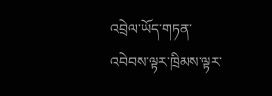འབྲེལ་ཡོད་གཏན་འབེབས་ལྟར་ཁྲིམས་ལྟར་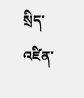སྲིད་འཛིན་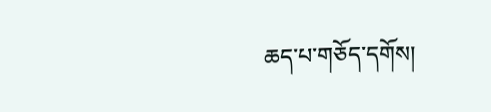ཆད་པ་གཅོད་དགོས།